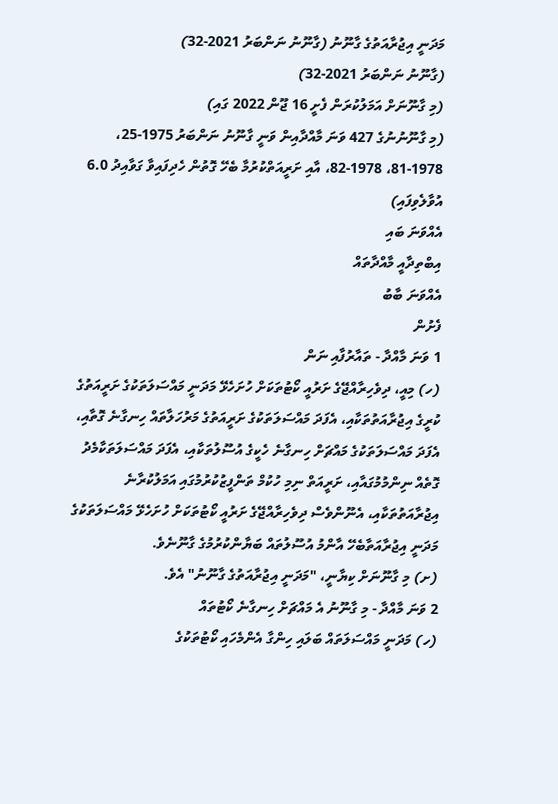މަދަނީ އިޖުރާއަތުގެ ގާނޫނު (ގާނޫނު ނަންބަރު 2021-32)
(ގާނޫނު ނަންބަރު 2021-32)
(މި ގާނޫނަށް އަމަލުކުރަން ފެށީ 16 ޖޫން 2022 ގައި)
(މި ގާނޫނުނުގެ 427 ވަނަ މާއްދާއިން ވަނީ ގާނޫނު ނަންބަރު 1975-25، 1978-81، 1978-82، އާއި ށަރީއަތްކުރުމާ ބެހޭ ގޮތުން ހެދިފައިވާ ގަވާއިދު 6.0 އުވާލެވިފައި)
އެއްވަނަ ބައި
އިބްތިދާއީ މާއްދާތައް
އެއްވަނަ ބާބު
ފެށުން
1 ވަނަ މާއްދާ - ތައާރުފާއި ނަން
(ހ) މިއީ، ދިވެހިރާއްޖޭގެ ށަރުއީ ކޯޓުތަކަށް ހުށަހެޅޭ މަދަނީ މައްސަލަތަކުގެ ށަރީއަތުގެ ކުރީގެ އިޖުރާއަތުތަކާއި، އެފަދަ މައްސަލަތަކުގެ ށަރީއަތުގެ މަރުހަލާތައް ހިނގާނެ ގޮތާއި، އެފަދަ މައްސަލަތަކުގެ މައްޗަށް ހިނގާނެ ހެކީގެ އުސޫލުތަކާއި، އެފަދަ މައްސަލަތަކާމެދު ގޮތެއް ނިންމުމުގައާއި، ށަރީއަތް ނިމި ހުކުމް ތަންފީޒުކުރުމުގައި އަމަލުކުރާނެ އިޖުރާއަތުތަކާއި، އެނޫންވެސް ދިވެހިރާއްޖޭގެ ށަރުއީ ކޯޓުތަކަށް ހުށަހެޅޭ މައްސަލަތަކުގެ މަދަނީ އިޖުރާއަތާބެހޭ އާންމު އުސޫލުތައް ބަޔާންކުރުމުގެ ގާނޫނެވެ.
(ށ) މި ގާނޫނަށް ކިޔާނީ، "މަދަނީ އިޖުރާއަތުގެ ގާނޫނު" އެވެ.
2 ވަނަ މާއްދާ - މި ގާނޫނު އެ މައްޗަށް ހިނގާނެ ކޯޓުތައް
(ހ) މަދަނީ މައްސަލަތައް ބަލައި ހިންގާ އެންމެހައި ކޯޓުތަކުގެ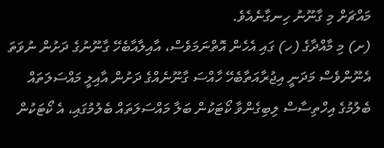މައްޗަށް މި ގާނޫނު ހިނގާނެއެވެ.
(ށ) މި މާއްދާގެ (ހ) ގައި އެހެން އޮތްނަމަވެސް، އާއިލާއާބެހޭ ގާނޫނުގެ ދަށުން ނުވަތަ އެނޫންވެސް މަދަނީ އިޖުރާއަތާބެހޭ ހާއްސަ ގާނޫނެއްގެ ދަށުން އާއިލީ މައްސަލަތައް ބެލުމުގެ އިހްތިސާސް ލިބިގެންވާ ކޯޓަކުން ބަލާ މައްސަލަތައް ބެލުމުގައި، އެ ކޯޓަކުން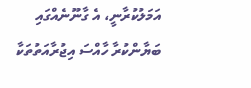އަމަލުކުރާނީ، އެ ގާނޫނެއްގައި ބަޔާންކުރާ ހާއްސަ އިޖުރާއަތުތަކާ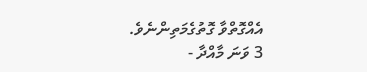އެއްގޮތްވާ ގޮތުގެމަތިންނެވެ.
3 ވަނަ މާއްދާ -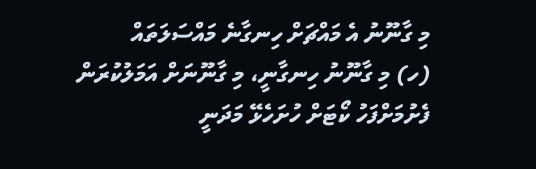މި ގާނޫނު އެ މައްޗަށް ހިނގާނެ މައްސަލަތައް
(ހ) މި ގާނޫނު ހިނގާނީ، މި ގާނޫނަށް އަމަލުކުރަން ފެށުމަށްފަހު ކޯޓަށް ހުށަހެޅޭ މަދަނީ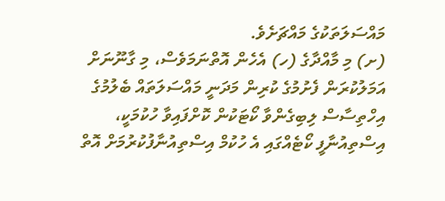މައްސަލަތަކުގެ މައްޗަށެވެ.
(ށ) މި މާއްދާގެ (ހ) އެހެން އޮތްނަމަވެސް، މި ގާނޫނަށް އަމަލުކުރަން ފެށުމުގެ ކުރިން މަދަނީ މައްސަލަތައް ބެލުމުގެ އިހްތިސާސް ލިބިގެންވާ ކޯޓަކުން ކޮށްފައިވާ ހުކުމަކީ، އިސްތިއުނާފީ ކޯޓެއްގައި އެ ހުކުމް އިސްތިއުނާފުކުރުމަށް އޮތް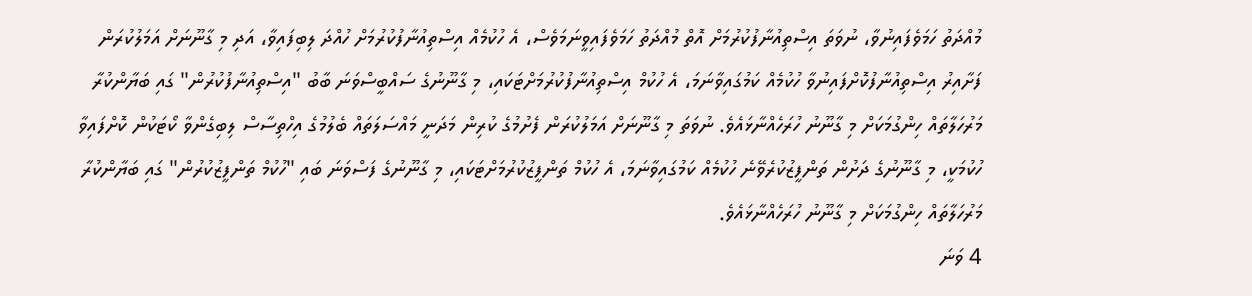މުއްދަތު ހަމަވެފައިނުވާ، ނުވަތަ އިސްތިއުނާފުކުރުމަށް އޮތް މުއްދަތު ހަމަވެފައިވީނަމަވެސް، އެ ހުކުމެއް އިސްތިއުނާފުކުރުމަށް ހުއްދަ ލިބިފައިވާ، އަދި މި ގާނޫނަށް އަމަލުކުރަން ފަށާއިރު އިސްތިއުނާފުކޮށްފައިނުވާ ހުކުމެއް ކަމުގައިވާނަމަ، އެ ހުކުމް އިސްތިއުނާފުކުރުމަށްޓަކައި، މި ގާނޫނުގެ ސައްބީސްވަނަ ބާބު "އިސްތިއުނާފުކުރުން" ގައި ބަޔާންކުރާ މަރުހަލާތައް ހިންގުމަކަށް މި ގާނޫނު ހުރަހެއްނާޅައެވެ. ނުވަތަ މި ގާނޫނަށް އަމަލުކުރަން ފެށުމުގެ ކުރިން މަދަނީ މައްސަލަތައް ބެލުމުގެ އިހްތިސާސް ލިބިގެންވާ ކޯޓަކުން ކޮށްފައިވާ ހުކުމަކީ، މި ގާނޫނުގެ ދަށުން ތަންފީޒުކުރެވޭނެ ހުކުމެއް ކަމުގައިވާނަމަ، އެ ހުކުމް ތަންފީޒުކުރުމަށްޓަކައި، މި ގާނޫނުގެ ފަސްވަނަ ބައި "ހުކުމް ތަންފީޒުކުރުން" ގައި ބަޔާންކުރާ މަރުހަލާތައް ހިންގުމަކަށް މި ގާނޫނު ހުރަހެއްނާޅައެވެ.
4 ވަނަ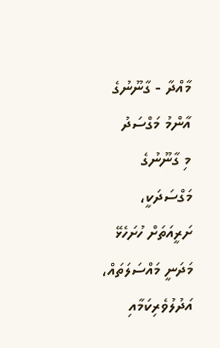މާއްދާ - ގާނޫނުގެ އާންމު މަގްސަދު
މި ގާނޫނުގެ މަގްސަދަކީ، ށަރީއަތަށް ހުށަހެޅޭ މަދަނީ މައްސަލަތައް، އަދުލުވެރިކަމާއި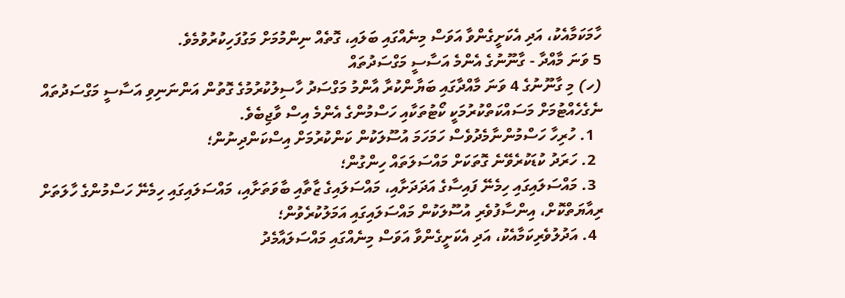ހާމަކަމާއެކު، އަދި އެކަށީގެންވާ އަވަސް މިނެއްގައި ބަލައި، ގޮތެއް ނިންމުމަށް މަގުފަހިކުރުވުމެވެ.
5 ވަނަ މާއްދާ - ގާނޫނުގެ އެންމެ އަސާސީ މަގްސަދުތައް
(ހ) މި ގާނޫނުގެ 4 ވަނަ މާއްދާގައި ބަޔާންކުރާ އާންމު މަގްސަދު ހާސިލުކުރުމުގެ ގޮތުން އަންނަނިވި އަސާސީ މަގްސަދުތައް ނެގެހެއްޓުމަށް މަސައްކަތްކުރުމަކީ ކޯޓުތަކާއި ހަސްމުންގެ އެންމެ އިސް ވާޖިބެވެ.
  1. ހުރިހާ ހަސްމުންނާމެދުވެސް ހަމަހަމަ އުސޫލަކުން ކަންކުރުމަށް އިސްކަންދިނުން؛
  2. ހަރަދު ކުޑަކުރެވޭނެ ގޮތަކަށް މައްސަލަތައް ހިންގުން؛
  3. މައްސަލައިގައި ހިމެނޭ ފައިސާގެ އަދަދަށާއި، މައްސަލައިގެ ޒާތާއި ބާވަތަށާއި، މައްސަލައިގައި ހިމެނޭ ހަސްމުންގެ ހާލަތަށް ރިއާޔަތްކޮށް، އިންސާފުވެރި އުސޫލަކުން މައްސަލައިގައި އަމަލުކުރެވުން؛
  4. އަދުލުވެރިކަމާއެކު، އަދި އެކަށީގެންވާ އަވަސް މިނެއްގައި މައްސަލައާމެދު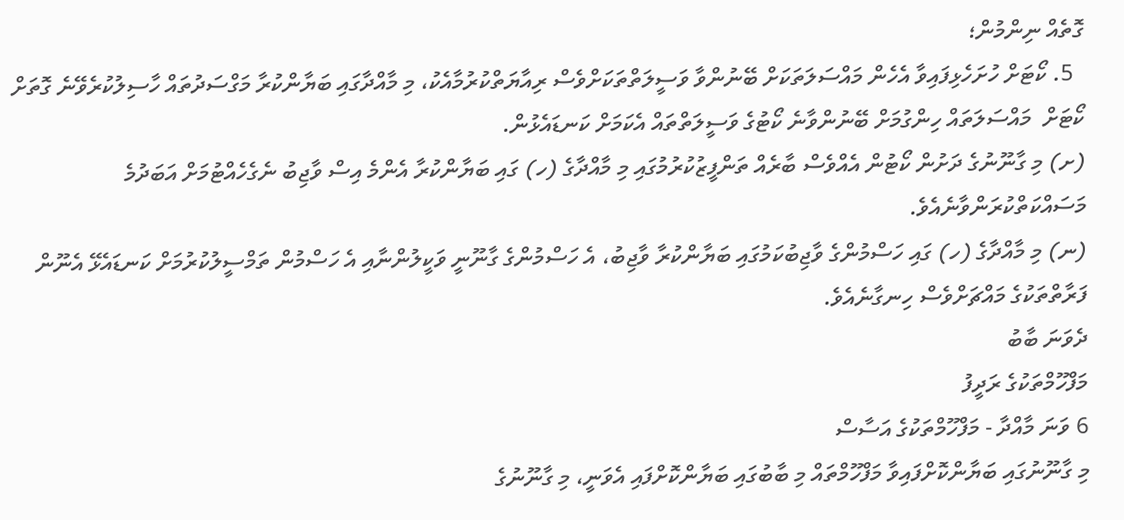ގޮތެއް ނިންމުން؛
  5. ކޯޓަށް ހުށަހެޅިފައިވާ އެހެން މައްސަލަތަކަށް ބޭނުންވާ ވަސީލަތްތަކަށްވެސް ރިއާޔަތްކުރުމާއެކު، މި މާއްދާގައި ބަޔާންކުރާ މަގްސަދުތައް ހާސިލުކުރެވޭނެ ގޮތަށް ކޯޓަށް  މައްސަލަތައް ހިންގުމަށް ބޭނުންވާނެ ކޯޓުގެ ވަސީލަތްތައް އެކަމަށް ކަނޑައެޅުން.
(ށ) މި ގާނޫނުގެ ދަށުން ކޯޓުން އެއްވެސް ބާރެއް ތަންފީޒުކުރުމުގައި މި މާއްދާގެ (ހ) ގައި ބަޔާންކުރާ އެންމެ އިސް ވާޖިބު ނެގެހެއްޓުމަށް އަބަދުމެ މަސައްކަތްކުރަންވާނެއެވެ.
(ނ) މި މާއްދާގެ (ހ) ގައި ހަސްމުންގެ ވާޖިބުކަމުގައި ބަޔާންކުރާ ވާޖިބު، އެ ހަސްމުންގެ ގާނޫނީ ވަކީލުންނާއި އެ ހަސްމުން ތަމްސީލުކުރުމަށް ކަނޑައެޅޭ އެނޫން ފަރާތްތަކުގެ މައްޗަށްވެސް ހިނގާނެއެވެ.
ދެވަނަ ބާބު
މަފްހޫމްތަކުގެ ރަދީފު
6 ވަނަ މާއްދާ - މަފްހޫމްތަކުގެ އަސާސް
މި ގާނޫނުގައި ބަޔާންކޮށްފައިވާ މަފްހޫމްތައް މި ބާބުގައި ބަޔާންކޮށްފައި އެވަނީ، މި ގާނޫނުގެ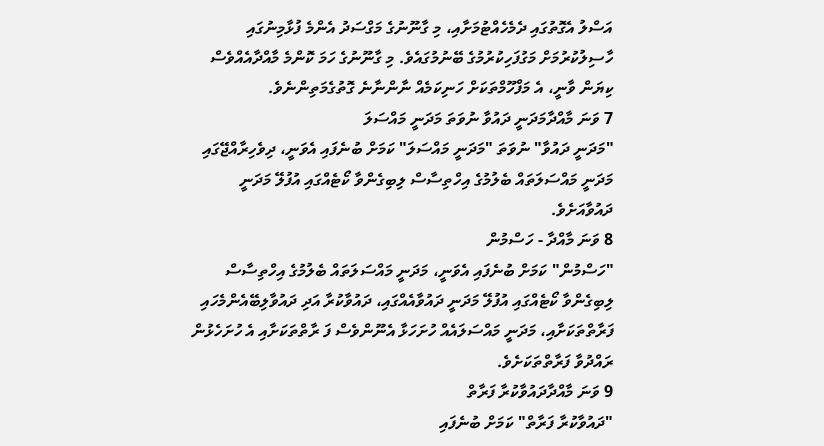އަސްލު އެގޮތުގައި ދެމެހެއްޓުމަށާއި، މި ގާނޫނުގެ މަގްސަދު އެންމެ ފުޅާމިނުގައި ހާސިލުކުރުމަށް މަގުފަހިކުރުމުގެ ބޭނުމުގައެވެ. މި ގާނޫނުގެ ހަމަ ކޮންމެ މާއްދާއެއްވެސް ކިޔަން ވާނީ، އެ މަފްހޫމްތަކަށް ހަނިކަމެއް ނާންނާނެ ގޮތުގެމަތިންނެވެ.
7 ވަނަ މާއްދާމަދަނީ ދައުވާ ނުވަތަ މަދަނީ މައްސަލަ
"މަދަނީ ދައުވާ" ނުވަތަ "މަދަނީ މައްސަލަ" ކަމަށް ބުނެފައި އެވަނީ، ދިވެހިރާއްޖޭގައި މަދަނީ މައްސަލަތައް ބެލުމުގެ އިހްތިސާސް ލިބިގެންވާ ކޯޓެއްގައި އުފުލޭ މަދަނީ ދައުވާއަށެވެ.
8 ވަނަ މާއްދާ - ހަސްމުން
"ހަސްމުން" ކަމަށް ބުނެފައި އެވަނީ، މަދަނީ މައްސަލަތައް ބެލުމުގެ އިހްތިސާސް ލިބިގެންވާ ކޯޓެއްގައި އުފުލޭ މަދަނީ ދައުވާއެއްގައި، ދައުވާކުރާ އަދި ދައުވާލިބޭއެންމެހައި ފަރާތްތަކަށާއި، މަދަނީ މައްސަލައެއް ހުށަހަޅާ އެނޫންވެސް ފަ ރާތްތަކަށާއި އެ ހުށަހެޅުން ރައްދުވާ ފަރާތްތަކަށެވެ.
9 ވަނަ މާއްދާދައުވާކުރާ ފަރާތް
"ދައުވާކުރާ ފަރާތް" ކަމަށް ބުނެފައި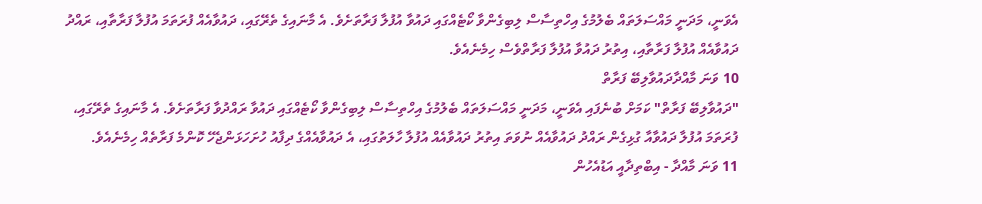އެވަނީ، މަދަނީ މައްސަލަތައް ބެލުމުގެ އިހްތިސާސް ލިބިގެންވާ ކޯޓެއްގައި ދައުވާ އުފުލާ ފަރާތަށެވެ. އެ މާނައިގެ ތެރޭގައި، ދައުވާއެއް ފުރަތަމަ އުފުލާ ފަރާތާއި، ރައްދު ދައުވާއެއް އުފުލާ ފަރާތާއި، އިތުރު ދައުވާ އުފުލާ ފަރާތްވެސް ހިމެނެއެވެ.
10 ވަނަ މާއްދާދައުވާލިބޭ ފަރާތް
"ދައުވާލިބޭ ފަރާތް" ކަމަށް ބުނެފައި އެވަނީ، މަދަނީ މައްސަލަތައް ބެލުމުގެ އިހްތިސާސް ލިބިގެންވާ ކޯޓެއްގައި ދައުވާ ރައްދުވާ ފަރާތަށެވެ. އެ މާނައިގެ ތެރޭގައި، ފުރަތަމަ އުފުލާ ދައުވާއާ ގުޅިގެން ރައްދު ދައުވާއެއް ނުވަތަ އިތުރު ދައުވާއެއް އުފުލާ ހާލަތުގައި، އެ ދައުވާއެއްގެ ދިފާއު ހުށަހަޅަންޖެހޭ ކޮންމެ ފަރާތެއް ހިމެނެއެވެ.
11 ވަނަ މާއްދާ - އިބްތިދާއީ އަޑުއެހުން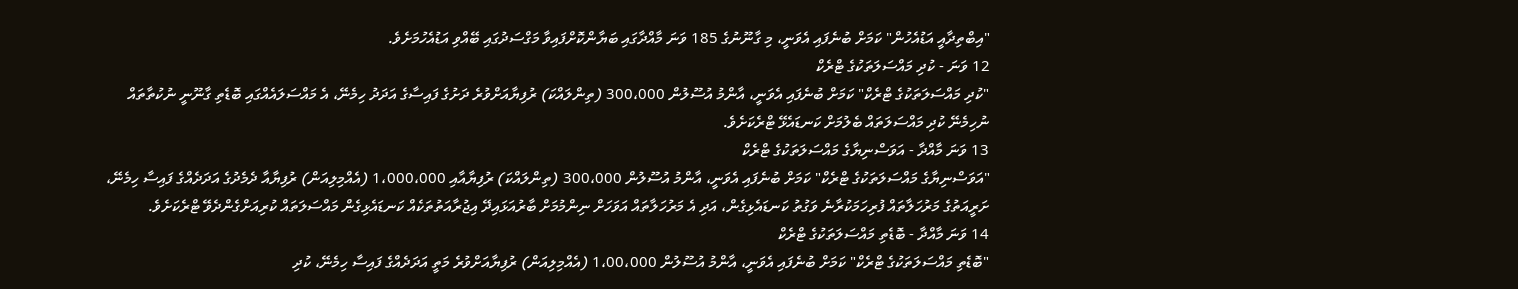"އިބްތިދާއީ އަޑުއެހުން" ކަމަށް ބުނެފައި އެވަނީ، މި ގާނޫނުގެ 185 ވަނަ މާއްދާގައި ބަޔާންކޮށްފައިވާ މަގްސަދުގައި ބޭއްވި އަޑުއެހުމަށެވެ.
12 ވަނަ - ކުދި މައްސަލަތަކުގެ ޓްރެކް
"ކުދި މައްސަލަތަކުގެ ޓްރެކް" ކަމަށް ބުނެފައި އެވަނީ، އާންމު އުސޫލުން 300،000 (ތިންލައްކަ) ރުފިޔާއަށްވުރެ ދަށުގެ ފައިސާގެ އަދަދު ހިމެނޭ، އެ މައްސަލައެއްގައި ބޮޑެތި ގާނޫނީ ނުކުތާތައް ނުހިމެނޭ ކުދި މައްސަލަތައް ބެލުމަށް ކަނޑައެޅޭ ޓްރެކަށެވެ.
13 ވަނަ މާއްދާ - އަވަސްނިޔާގެ މައްސަލަތަކުގެ ޓްރެކް
"އަވަސްނިޔާގެ މައްސަލަތަކުގެ ޓްރެކް" ކަމަށް ބުނެފައި އެވަނީ، އާންމު އުސޫލުން 300،000 (ތިންލައްކަ) ރުފިޔާއާއި 1،000،000 (އެއްމިލިއަން) ރުފިޔާއާ ދެމެދުގެ އަދަދެއްގެ ފައިސާ ހިމެނޭ، ށަރީއަތުގެ މަރުހަލާތައް ފުރިހަމަކުރާނެ ވަގުތު ކަނޑައެޅިގެން، އަދި އެ މަރުހަލާތައް އަވަހަށް ނިންމުމަށް ބާރުއަޅައިދޭ އިޖުރާއަތުތަކެއް ކަނޑައެޅިގެން މައްސަލަތައް ކުރިއަށްގެންދެވޭ ޓްރެކަށެވެ.
14 ވަނަ މާއްދާ - ބޮޑެތި މައްސަލަތަކުގެ ޓްރެކް
"ބޮޑެތި މައްސަލަތަކުގެ ޓްރެކް" ކަމަށް ބުނެފައި އެވަނީ، އާންމު އުސޫލުން 1،00،000 (އެއްމިލިއަން) ރުފިޔާއަށްވުރެ މަތީ އަދަދެއްގެ ފައިސާ ހިމެނޭ، ކުދި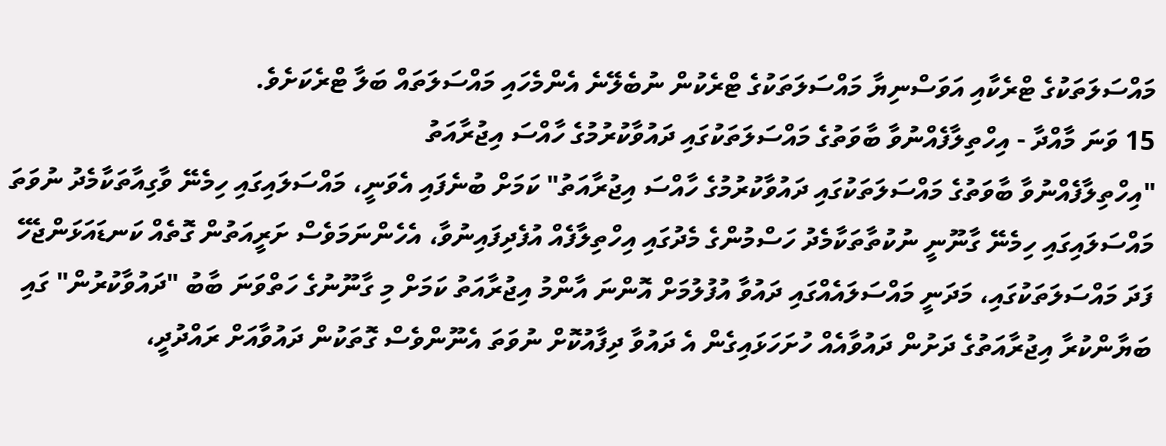މައްސަލަތަކުގެ ޓްރެކާއި އަވަސްނިޔާ މައްސަލަތަކުގެ ޓްރެކުން ނުބެލޭނެ އެންމެހައި މައްސަލަތައް ބަލާ ޓްރެކަށެވެ.
15 ވަނަ މާއްދާ - އިހްތިލާފެއްނުވާ ބާވަތުގެ މައްސަލަތަކުގައި ދައުވާކުރުމުގެ ހާއްސަ އިޖުރާއަތު
"އިހްތިލާފެއްނުވާ ބާވަތުގެ މައްސަލަތަކުގައި ދައުވާކުރުމުގެ ހާއްސަ އިޖުރާއަތު" ކަމަށް ބުނެފައި އެވަނީ، މައްސަލައިގައި ހިމެނޭ ވާގިއާތަކާމެދު ނުވަތަ މައްސަލައިގައި ހިމެނޭ ގާނޫނީ ނުކުތާތަކާމެދު ހަސްމުންގެ މެދުގައި އިހްތިލާފެއް އުފެދިފައިނުވާ، އެހެންނަމަވެސް ށަރީއަތުން ގޮތެއް ކަނޑައަޅަންޖެހޭ ފަދަ މައްސަލަތަކުގައި، މަދަނީ މައްސަލައެއްގައި ދައުވާ އުފުލުމަށް އޮންނަ އާންމު އިޖުރާއަތު ކަމަށް މި ގާނޫނުގެ ހަތްވަނަ ބާބު "ދައުވާކުރުން" ގައި ބަޔާންކުރާ އިޖުރާއަތުގެ ދަށުން ދައުވާއެއް ހުށަހަޅައިގެން އެ ދައުވާ ދިފާއުކޮށް ނުވަތަ އެނޫންވެސް ގޮތަކުން ދައުވާއަށް ރައްދުދީ،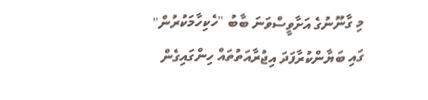މި ގާނޫނުގެ އަށާވީސްވަނަ ބާބު "ހެކިހާމަކުރުން" ގައި ބަޔާންކުރާފަދަ އިޖުރާއަތުތައް ހިންގައިގެން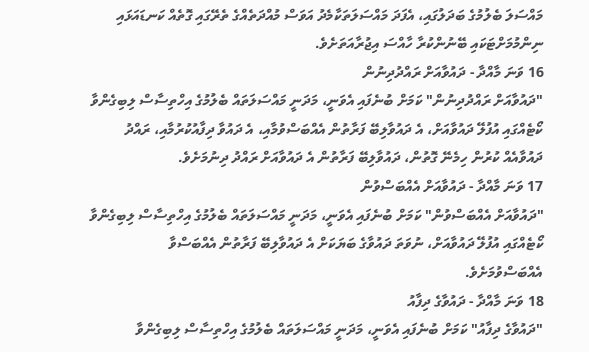މައްސަލަ ބެލުމުގެ ބަދަލުގައި، އެފަދަ މައްސަލަތަކާމެދު އަވަސް މުއްދަތެއްގެ ތެރޭގައި ގޮތެއް ކަނޑައަޅައި ނިންމުމަށްޓަކައި ބޭނުންކުރާ ހާއްސަ އިޖުރާއަތަށެވެ.
16 ވަނަ މާއްދާ - ދައުވާއަށް ރައްދުދިނުން
"ދައުވާއަށް ރައްދުދިނުން" ކަމަށް ބުނެފައި އެވަނީ، މަދަނީ މައްސަލަތައް ބެލުމުގެ އިހްތިސާސް ލިބިގެންވާ ކޯޓެއްގައި އުފުލޭ ދައުވާއަށް، އެ ދައުވާލިބޭ ފަރާތުން އެއްބަސްވުމާއި، އެ ދައުވާ ދިފާއުކުރުމާއި، ރައްދު ދައުވާއެއް ކުރުން ހިމެނޭ ގޮތުން، ދައުވާލިބޭ ފަރާތުން އެ ދައުވާއަށް ރައްދު ދިނުމަށެވެ.
17 ވަނަ މާއްދާ - ދައުވާއަށް އެއްބަސްވުން
"ދައުވާއަށް އެއްބަސްވުން" ކަމަށް ބުނެފައި އެވަނީ، މަދަނީ މައްސަލަތައް ބެލުމުގެ އިހްތިސާސް ލިބިގެންވާ ކޯޓެއްގައި އުފުލޭ ދައުވާއަށް، ނުވަތަ ދައުވާގެ ބަޔަކަށް އެ ދައުވާލިބޭ ފަރާތުން އެއްބަސްވާ އެއްބަސްވުމަށެވެ.
18 ވަނަ މާއްދާ - ދައުވާގެ ދިފާއު
"ދައުވާގެ ދިފާއު" ކަމަށް ބުނެފައި އެވަނީ، މަދަނީ މައްސަލަތައް ބެލުމުގެ އިހްތިސާސް ލިބިގެންވާ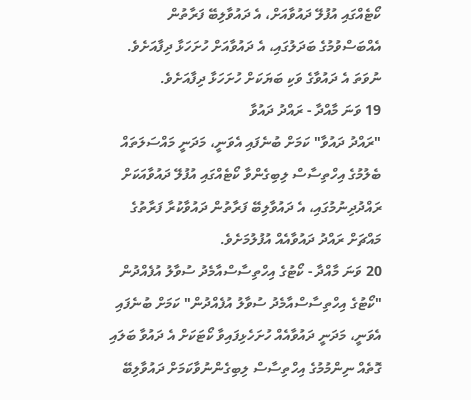ކޯޓެއްގައި އުފުލޭ ދައުވާއަށް، އެ ދައުވާލިބޭ ފަރާތުން އެއްބަސްވުމުގެ ބަދަލުގައި، އެ ދައުވާއަށް ހުށަހަޅާ ދިފާއަށެވެ. ނުވަތަ އެ ދައުވާގެ ވަކި ބަޔަކަށް ހުށަހަޅާ ދިފާއަށެވެ.
19 ވަނަ މާއްދާ - ރައްދު ދައުވާ
"ރައްދު ދައުވާ" ކަމަށް ބުނެފައި އެވަނީ، މަދަނީ މައްސަލަތައް ބެލުމުގެ އިހްތިސާސް ލިބިގެންވާ ކޯޓެއްގައި އުފުލޭ ދައުވާއަކަށް ރައްދުދިނުމުގައި، އެ ދައުވާލިބޭ ފަރާތުން ދައުވާކުރާ ފަރާތުގެ މައްޗަށް ރައްދު ދައުވާއެއް އުފުލުމަށެވެ.
20 ވަނަ މާއްދާ - ކޯޓުގެ އިހްތިސާސްއާމެދު ސުވާލު އުފެއްދުން
"ކޯޓުގެ އިހްތިސާސްއާމެދު ސުވާލު އުފެއްދުން" ކަމަށް ބުނެފައި އެވަނީ، މަދަނީ ދައުވާއެއް ހުށަހެޅިފައިވާ ކޯޓަކަށް އެ ދައުވާ ބަލައި ގޮތެއް ނިންމުމުގެ އިހްތިސާސް ލިބިގެންނުވާކަމަށް ދައުވާލިބޭ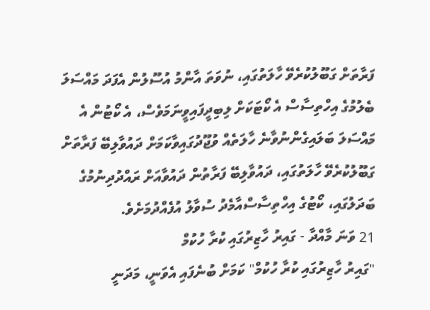ފަރާތަށް ގަބޫލުކުރެވޭ ހާލަތުގައި، ނުވަތަ އާންމު އުސޫލުން އެފަދަ މައްސަލަ ބެލުމުގެ އިހްތިސާސް އެ ކޯޓަކަށް ލިބިދީފައިވީނަމަވެސް، އެ ކޯޓުން އެ މައްސަލަ ބަލައިގެންނުވާނެ ހާލަތެއް ވުޖޫދުގައިވާކަމަށް ދައުވާލިބޭ ފަރާތަށް ގަބޫލުކުރެވޭ ހާލަތުގައި، ދައުވާލިބޭ ފަރާތުން ދައުވާއަށް ރައްދުދިނުމުގެ ބަދަލުގައި، ކޯޓުގެ އިހްތިސާސްއާމެދު ސުވާލު އުފެއްދުމަށެވެ.
21 ވަނަ މާއްދާ - ގައިރު ހާޒިރުގައި ކުރާ ހުކުމް
"ގައިރު ހާޒިރުގައި ކުރާ ހުކުމް" ކަމަށް ބުނެފައި އެވަނީ، މަދަނީ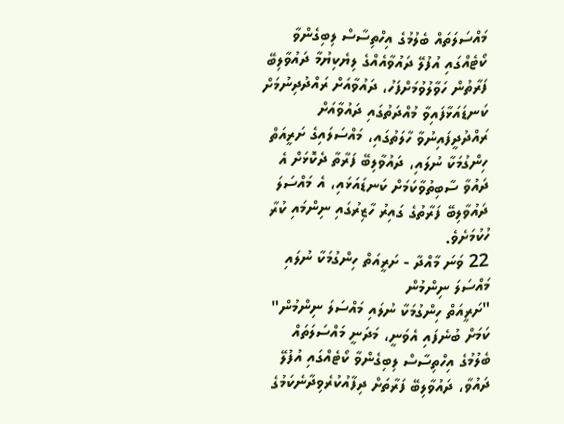މައްސަލަތައް ބެލުމުގެ އިހްތިސާސް ލިބިގެންވާ ކޯޓެއްގައި އުފުލޭ ދައުވާއެއްގެ ލިޔެކިޔުމާ ދައުވާލިބޭ ފަރާތުން ހަވާލުވުމަށްފަހު، ދައުވާއަށް ރައްދުދިނުމަށް ކަނޑައަޅާފައިވާ މުއްދަތުގައި ދައުވާއަށް ރައްދުދީފައިނުވާ ހާލަތުގައި، މައްސަލައިގެ ށަރީއަތް ހިންގުމަކާ ނުލައި، ދައުވާލިބޭ ފަރާތާ ދެކޮޅަށް އެ ދައުވާ ސާބިތުވާކަމަށް ކަނޑައަޅައި، އެ މައްސަލަ ދައުވާލިބޭ ފަރާތުގެ ގައިރު ހާޒިރުގައި ނިންމައި ކުރާ ހުކުމަށެވެ.
22 ވަނަ މާއްދާ - ށަރީއަތް ހިންގުމަކާ ނުލައި މައްސަލަ ނިންމުން
"ށަރީއަތް ހިންގުމަކާ ނުލައި މައްސަލަ ނިންމުން" ކަމަށް ބުނެފައި އެވަނީ، މަދަނީ މައްސަލަތައް ބެލުމުގެ އިހްތިސާސް ލިބިގެންވާ ކޯޓެއްގައި އުފުލޭ ދައުވާ، ދައުވާލިބޭ ފަރާތަށް ދިފާއުކުރެވިދާނެކަމުގެ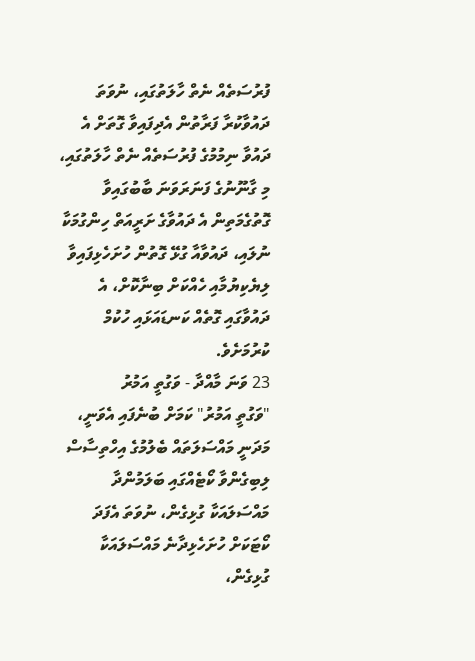ފުރުސަތެއް ނެތް ހާލަތުގައި، ނުވަތަ ދައުވާކުރާ ފަރާތުން އެދިފައިވާ ގޮތަށް އެ ދައުވާ ނިމުމުގެ ފުރުސަތެއް ނެތް ހާލަތުގައި، މި ގާނޫނުގެ ފަނަރަވަނަ ބާބުގައިވާ ގޮތުގެމަތިން އެ ދައުވާގެ ށަރީއަތް ހިންގުމަކާ ނުލައި، ދައުވާއާ ގުޅޭ ގޮތުން ހުށަހެޅިފައިވާ ލިޔެކިޔުމާއި ހެއްކަށް ބިނާކޮށް، އެ ދައުވާގައި ގޮތެއް ކަނޑައަޅައި ހުކުމް ކުރުމަށެވެ.
23 ވަނަ މާއްދާ - ވަގުތީ އަމުރު
"ވަގުތީ އަމުރު" ކަމަށް ބުނެފައި އެވަނީ، މަދަނީ މައްސަލަތައް ބެލުމުގެ އިހްތިސާސް ލިބިގެންވާ ކޯޓެއްގައި ބަލަމުންދާ މައްސަލައަކާ ގުޅިގެން، ނުވަތަ އެފަދަ ކޯޓަކަށް ހުށަހެޅިދާނެ މައްސަލައަކާ ގުޅިގެން،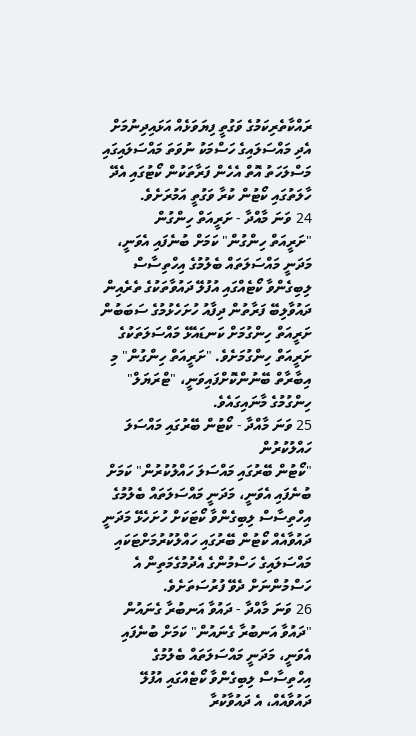ރައްކާތެރިކަމުގެ ވަގުތީ ފިޔަވަޅެއް އަޅައިދިނުމަށް އެދި މައްސަލައިގެ ހަސްމަކު ނުވަތަ މައްސަލައިގައި މަސްލަހަތު އޮތް އެހެން ފަރާތަކުން ކޯޓުގައި އެދޭ ހާލަތުގައި ކޯޓުން ކުރާ ވަގުތީ އަމުރަށެވެ.
24 ވަނަ މާއްދާ - ށަރީއަތް ހިންގުން
"ށަރީއަތް ހިންގުން" ކަމަށް ބުނެފައި އެވަނީ، މަދަނީ މައްސަލަތައް ބެލުމުގެ އިހްތިސާސް ލިބިގެންވާ ކޯޓެއްގައި އުފުލޭ ދައުވާތަކުގެ ތެރެއިން ދައުވާލިބޭ ފަރާތުން ދިފާއު ހުށަހެޅުމުގެ ސަބަބުން ށަރީއަތް ހިންގުމަށް ކަނޑައެޅޭ މައްސަލަތަކުގެ ށަރީއަތް ހިންގުމަށެވެ. "ށަރީއަތް ހިންގުން" މި އިބާރާތް ބޭނުންކޮށްފައިވަނީ، "ޓްރަޔަލް" ހިންގުމުގެ މާނައިގައެވެ.
25 ވަނަ މާއްދާ - ކޯޓުން ބޭރުގައި މައްސަލަ ހައްލުކުރުން
"ކޯޓުން ބޭރުގައި މައްސަލަ ހައްލުކުރުން" ކަމަށް ބުނެފައި އެވަނީ، މަދަނީ މައްސަލަތައް ބެލުމުގެ އިހްތިސާސް ލިބިގެންވާ ކޯޓަކަށް ހުށަހެޅޭ މަދަނީ ދައުވާއެއް ކޯޓުން ބޭރުގައި ހައްލުކުރުމަށްޓަކައި މައްސަލައިގެ ހަސްމުންގެ އެދުމުގެމަތިން އެ ހަސްމުންނަށް ދެވޭ ފުރުސަތަށެވެ.
26 ވަނަ މާއްދާ - ދައުވާ އަނބުރާ ގެނައުން
"ދައުވާ އަނބުރާ ގެނައުން" ކަމަށް ބުނެފައި އެވަނީ، މަދަނީ މައްސަލަތައް ބެލުމުގެ އިހްތިސާސް ލިބިގެންވާ ކޯޓެއްގައި އުފުލޭ ދައުވާއެއް، އެ ދައުވާކުރާ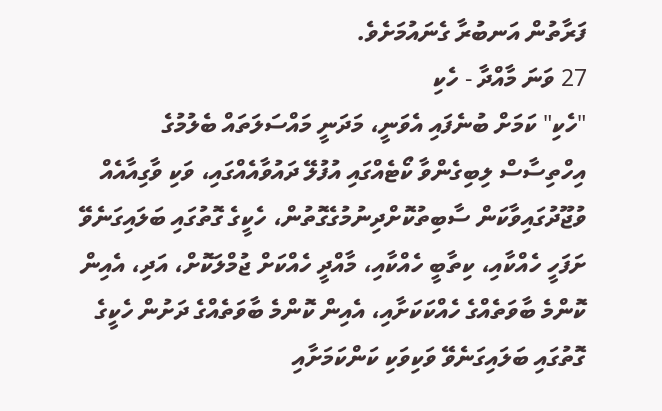ފަރާތުން އަނބުރާ ގެނައުމަށެވެ.
27 ވަނަ މާއްދާ - ހެކި
"ހެކި" ކަމަށް ބުނެފައި އެވަނީ، މަދަނީ މައްސަލަތައް ބެލުމުގެ އިހްތިސާސް ލިބިގެންވާ ކޯޓެއްގައި އުފުލޭ ދައުވާއެއްގައި، ވަކި ވާގިއާއެއް ވުޖޫދުގައިވާކަން ސާބިތުކޮށްދިނުމުގެގޮތުން، ހެކީގެ ގޮތުގައި ބަލައިގަނެވޭ ށަފަހީ ހެއްކާއި، ކިތާބީ ހެއްކާއި، މާއްދީ ހެއްކަށް ޖުމްލަކޮށް، އަދި، އެއިން ކޮންމެ ބާވަތެއްގެ ހެއްކަކަށާއި، އެއިން ކޮންމެ ބާވަތެއްގެ ދަށުން ހެކީގެ ގޮތުގައި ބަލައިގަނެވޭ ވަކިވަކި ކަންކަމަށާއި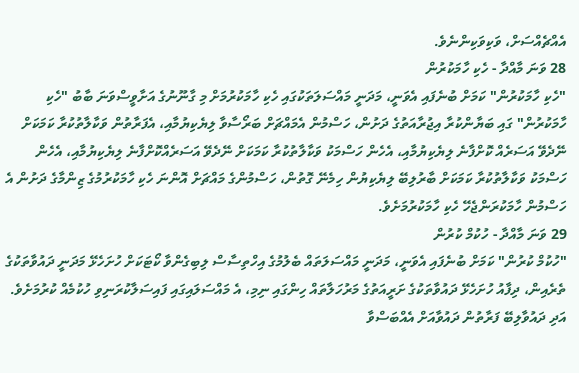އެއްޗެއްސަށް، ވަކިވަކިންނެވެ.
28 ވަނަ މާއްދާ - ހެކި ހާމަކުރުން
"ހެކި ހާމަކުރުން" ކަމަށް ބުނެފައި އެވަނީ، މަދަނީ މައްސަލަތަކުގައި ހެކި ހާމަކުރުމަށް މި ގާނޫނުގެ އަށާވީސްވަނަ ބާބު "ހެކި ހާމަކުރުން" ގައި ބަޔާންކުރާ އިޖުރާއަތުގެ ދަށުން، ހަސްމުން އެމައްޗަށް ބަރޯސާވާ ލިޔެކިޔުމާއި، އެފަރާތުން ވަކާލާތުކުރާ ކަމަކަށް ނޭދެވޭ އަސަރެއް ކޮށްފާނެ ލިޔެކިޔުމާއި، އެހެން ހަސްމަކު ވަކާލާތުކުރާ ކަމަކަށް ނޭދެވޭ އަސަރެއްކޮށްފާނެ ލިޔެކިޔުމާއި، އެހެން ހަސްމަކު ވަކާލާތުކުރާ ކަމަކަށް ބާރުލިބޭ ލިޔެކިޔުން ހިމެނޭ ގޮތުން، ހަސްމުންގެ މައްޗަށް އޮންނަ ހެކި ހާމަކުރުމުގެ ޒިންމާގެ ދަށުން އެ ހަސްމުން ހާމަކުރަންޖެހޭ ހެކި ހާމަކުރުމަށެވެ.
29 ވަނަ މާއްދާ - ހުކުމް ކުރުން
"ހުކުމް ކުރުން" ކަމަށް ބުނެފައި އެވަނީ، މަދަނީ މައްސަލަތައް ބެލުމުގެ އިހްތިސާސް ލިބިގެންވާ ކޯޓަކަށް ހުށަހެޅޭ މަދަނީ ދައުވާތަކުގެ ތެރެއިން، ދިފާއު ހުށަހެޅޭ ދައުވާތަކުގެ ށަރީއަތުގެ މަރުހަލާތައް ހިންގައި ނިމި، އެ މައްސަލައިގައި ފައިސަލާކުރަނިވި ހުކުމެއް ކުރުމަށެވެ. އަދި ދައުވާލިބޭ ފަރާތުން ދައުވާއަށް އެއްބަސްވާ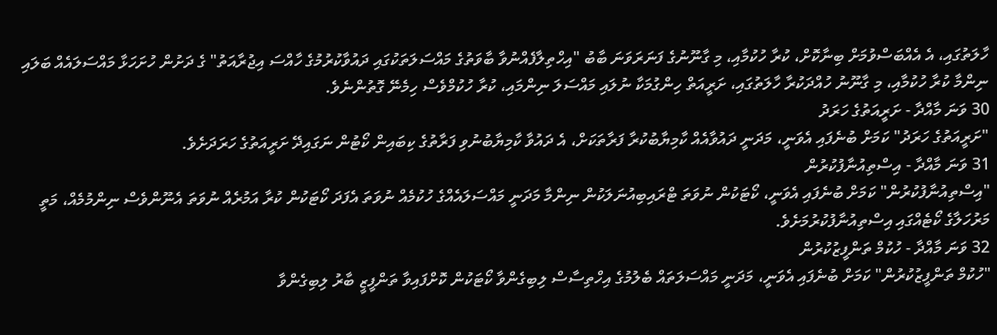ހާލަތުގައި، އެ އެއްބަސްވުމަށް ބިނާކޮށް، ކުރާ ހުކުމާއި، މި ގާނޫނުގެ ފަނަރަވަނަ ބާބު "އިހްތިލާފެއްނުވާ ބާވަތުގެ މައްސަލަތަކުގައި ދައުވާކުރުމުގެ ހާއްސަ އިޖުރާއަތު" ގެ ދަށުން ހުށަހަޅާ މައްސަލައެއް ބަލައި ނިންމާ ކުރާ ހުކުމާއި، މި ގާނޫނު ހުއްދަކުރާ ހާލަތުގައި، ށަރީއަތް ހިންގުމަކާ ނުލައި މައްސަލަ ނިންމައި، ކުރާ ހުކުމްވެސް ހިމެނޭ ގޮތުންނެވެ.
30 ވަނަ މާއްދާ - ށަރީއަތުގެ ހަރަދު
"ށަރީއަތުގެ ހަރަދު" ކަމަށް ބުނެފައި އެވަނީ، މަދަނީ ދައުވާއެއް ކާމިޔާބުކުރާ ފަރާތަކަށް، އެ ދައުވާ ކާމިޔާބުނުވި ފަރާތުގެ ކިބައިން ކޯޓުން ނަގައިދޭ ށަރީއަތުގެ ހަރަދަށެވެ.
31 ވަނަ މާއްދާ - އިސްތިއުނާފުކުރުން
"އިސްތިއުނާފުކުރުން" ކަމަށް ބުނެފައި އެވަނީ، ކޯޓަކުން ނުވަތަ ޓްރައިބިއުނަލަކުން ނިންމާ މަދަނީ މައްސަލައެއްގެ ހުކުމެއް ނުވަތަ އެފަދަ ކޯޓަކުން ކުރާ އަމުރެއް ނުވަތަ އެނޫންވެސް ނިންމުމެއް، މަތީ މަރުހަލާގެ ކޯޓެއްގައި އިސްތިއުނާފުކުރުމަށެވެ.
32 ވަނަ މާއްދާ - ހުކުމް ތަންފީޒުކުރުން
"ހުކުމް ތަންފީޒުކުރުން" ކަމަށް ބުނެފައި އެވަނީ، މަދަނީ މައްސަލަތައް ބެލުމުގެ އިހްތިސާސް ލިބިގެންވާ ކޯޓަކުން ކޮށްފައިވާ ތަންފީޒީ ބާރު ލިބިގެންވާ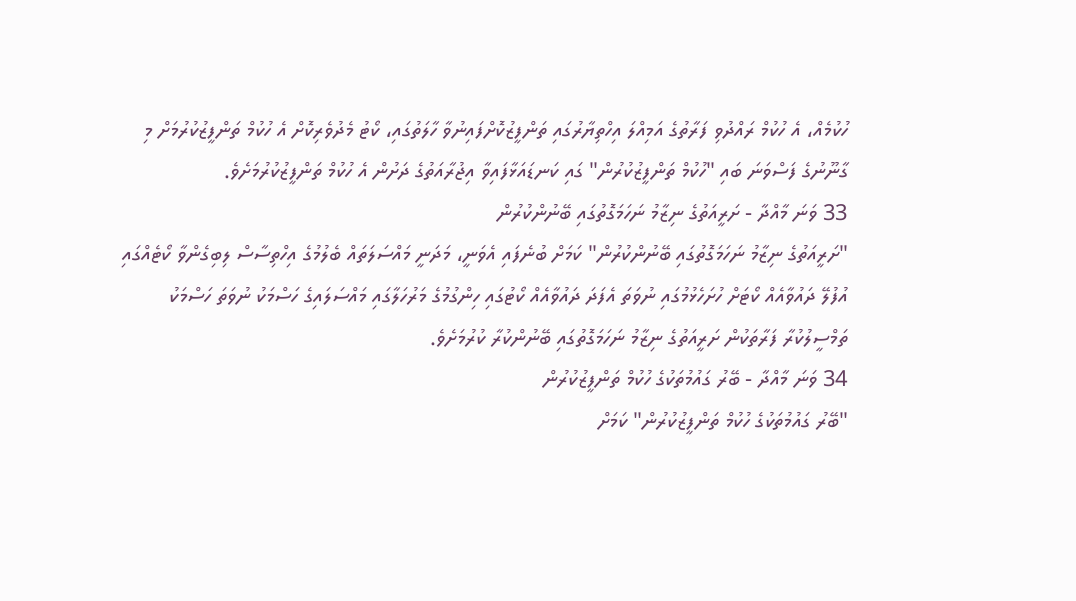ހުކުމެއް، އެ ހުކުމް ރައްދުވި ފަރާތުގެ އަމިއްލަ އިހްތިޔާރުގައި ތަންފީޒުކޮށްފައިނުވާ ހާލަތުގައި، ކޯޓު މެދުވެރިކޮށް އެ ހުކުމް ތަންފީޒުކުރުމަށް މި ގާނޫނުގެ ފަސްވަނަ ބައި "ހުކުމް ތަންފީޒުކުރުން" ގައި ކަނޑައަޅާފައިވާ އިޖުރާއަތުގެ ދަށުން އެ ހުކުމް ތަންފީޒުކުރުމަށެވެ.
33 ވަނަ މާއްދާ - ށަރީއަތުގެ ނިޒާމު ނަހަމަގޮތުގައި ބޭނުންކުރުން
"ށަރީއަތުގެ ނިޒާމު ނަހަމަގޮތުގައި ބޭނުންކުރުން" ކަމަށް ބުނެފައި އެވަނީ، މަދަނީ މައްސަލަތައް ބެލުމުގެ އިހްތިސާސް ލިބިގެންވާ ކޯޓެއްގައި އުފުލޭ ދައުވާއެއް ކޯޓަށް ހުށަހެޅުމުގައި ނުވަތަ އެފަދަ ދައުވާއެއް ކޯޓުގައި ހިންގުމުގެ މަރުހަލާގައި މައްސަލައިގެ ހަސްމަކު ނުވަތަ ހަސްމަކު ތަމްސީލުކުރާ ފަރާތަކުން ށަރީއަތުގެ ނިޒާމު ނަހަމަގޮތުގައި ބޭނުންކުރާ ކުރުމަށެވެ.
34 ވަނަ މާއްދާ - ބޭރު ގައުމުތަކުގެ ހުކުމް ތަންފީޒުކުރުން
"ބޭރު ގައުމުތަކުގެ ހުކުމް ތަންފީޒުކުރުން" ކަމަށް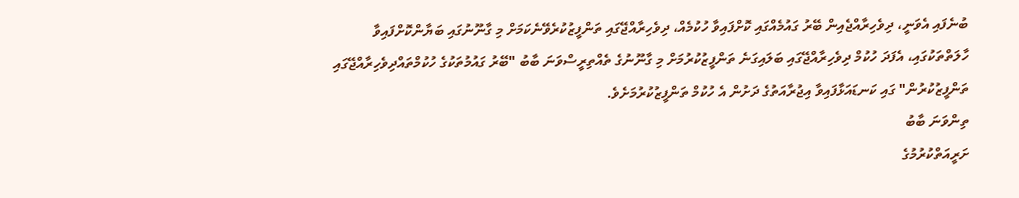ބުނެފައި އެވަނީ، ދިވެހިރާއްޖެއިން ބޭރު ގައުމެއްގައި ކޮށްފައިވާ ހުކުމެއް، ދިވެހިރާއްޖޭގައި ތަންފީޒުކުރެވޭނެކަމަށް މި ގާނޫނުގައި ބަޔާންކޮށްފައިވާ ހާލަތްތަކުގައި، އެފަދަ ހުކުމް ދިވެހިރާއްޖޭގައި ބަލައިގަނެ ތަންފީޒުކުރުމަށް މި ގާނޫނުގެ ތެއްތިރީސްވަނަ ބާބު "ބޭރު ގައުމުތަކުގެ ހުކުމްތައްދިވެހިރާއްޖޭގައި ތަންފީޒުކުރުން" ގައި ކަނޑައަޅާފައިވާ އިޖުރާއަތުގެ ދަށުން އެ ހުކުމް ތަންފީޒުކުރުމަށެވެ.
ތިންވަނަ ބާބު
ށަރީއަތްކުރުމުގެ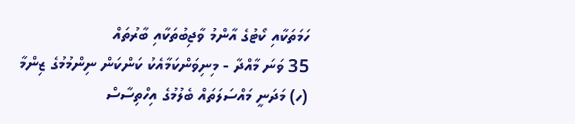ހަމަތަކާއި ކޯޓުގެ އާންމު ވާޖިބުތަކާއި ބާރުތައް
35 ވަނަ މާއްދާ - މިނިވަންކަމާއެކު ކަންކަން ނިންމުމުގެ ޒިންމާ
(ހ) މަދަނީ މައްސަލަތައް ބެލުމުގެ އިހްތިސާސް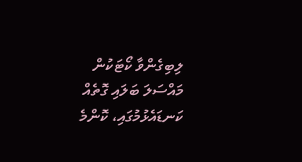ލިބިގެންވާ ކޯޓަކުން މައްސަލަ ބަލައި ގޮތެއް ކަނޑައެޅުމުގައި، ކޮންމެ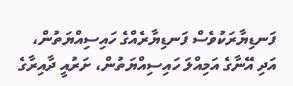ފަނޑިޔާރަކުވެސް ފަނޑިޔާރެއްގެ ހައިސިއްޔަތުން، އަދި އޭނާގެ އަމިއްލަ ހައިސިއްޔަތުން، ށަރުއީ ދާއިރާގެ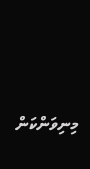މިނިވަންކަން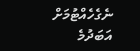ނެގެހެއްޓުމަށް އަބަދުމެ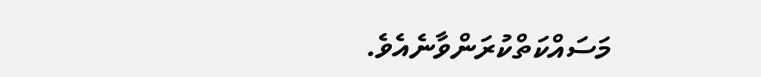މަސައްކަތްކުރަންވާނެއެވެ.